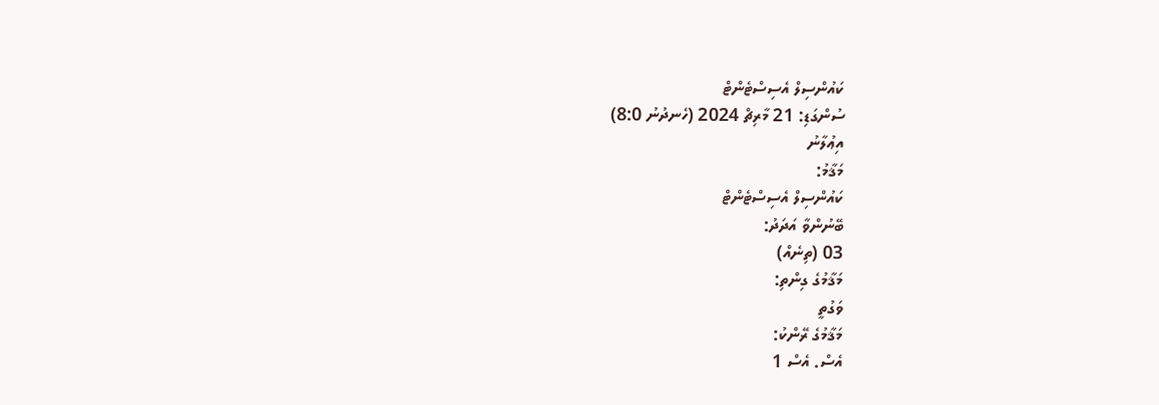ކައުންސިލް އެސިސްޓެންޓް
ސުންގަޑި: 21 މާރިޗް 2024 (ހެނދުނު 8:0)
އިޢުލާނު
މަޤާމު:
ކައުންސިލް އެސިސްޓެންޓް
ބޭނުންވާ އަދަދު:
03 (ތިނެއް)
މަޤާމުގެ ގިންތި:
ވަގުތީ
މަޤާމުގެ ރޭންކު:
އެސް. އެސް 1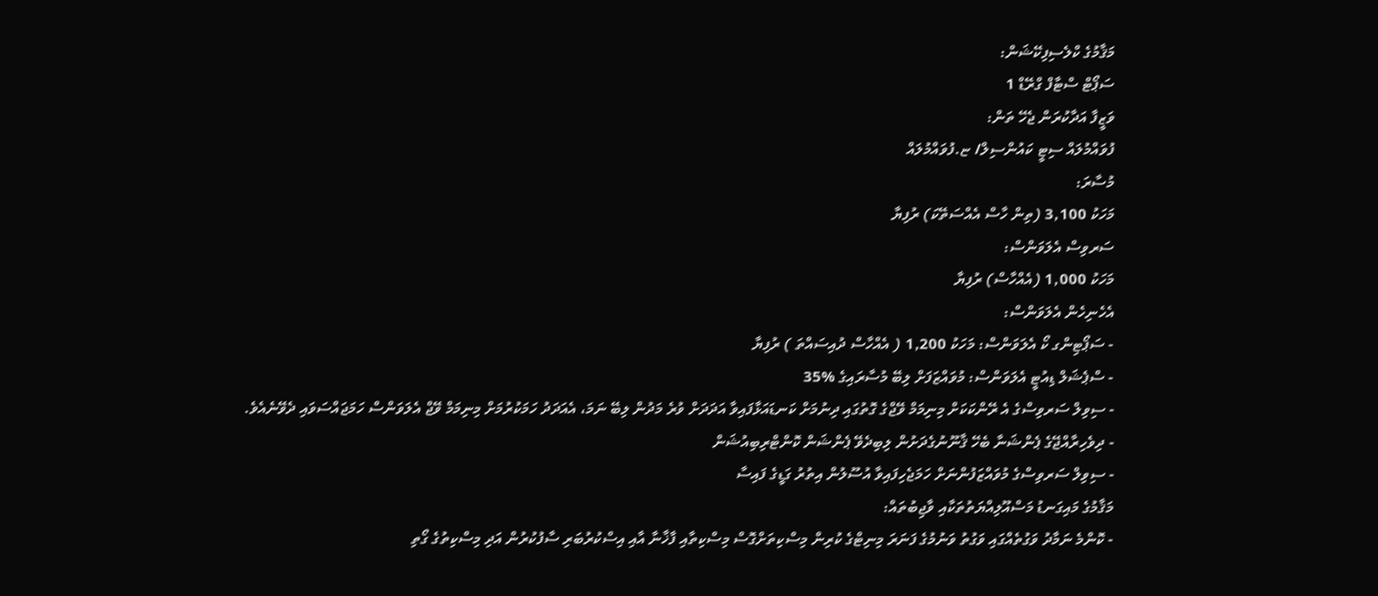މަޤާމުގެ ކްލެސިފިކޭޝަން:
ސަޕޯޓް ސްޓާފް ގްރޭޑް 1
ވަޒީފާ އަދާކުރަން ޖެހޭ ތަން:
ފުވައްމުލައް ސިޓީ ކައުންސިލް/ ޏ.ފުވައްމުލައް
މުސާރަ:
މަހަކު 3,100 (ތިން ހާސް އެއްސަތޭކަ) ރުފިޔާ
ސަރވިސް އެލަވަންސް:
މަހަކު 1,000 (އެއްހާސް) ރުފިޔާ
އެހެނިހެން އެލަވަންސް:
- ސަޕޯޓިންގ ކޯ އެލަވަންސް: މަހަކު 1,200 ( އެއްހާސް ދުއިސައްތަ ) ރުފިޔާ
- ސްޕެޝަލް ޑިއުޓީ އެލަވަންސް: މުވައްޒަފަށް ލިބޭ މުސާރައިގެ %35
- ސިވިލް ސަރވިސްގެ އެ ރޭންކަކަށް މިނިމަމް ވޭޖްގެ ގޮތުގައި ދިނުމަށް ކަނޑައަޅާފައިވާ އަދަދަށް ވުރެ މަދުން ލިބޭ ނަމަ، އެއަދަދު ހަމަކުރުމަށް މިނިމަމް ވޭޖް އެލަވަންސް ހަމަޖައްސަވައި ދެވޭނެއެވެ.
- ދިވެހިރާއްޖޭގެ ޕެންޝަނާ ބެހޭ ޤާނޫނުގެދަށުން ލިބިދެވޭ ޕެންޝަން ކޮންޓްރިބިއުޝަން
- ސިވިލް ސަރވިސްގެ މުވައްޒަފުންނަށް ހަމަޖެހިފައިވާ އުސޫލުން އިތުރު ގަޑީގެ ފައިސާ
މަޤާމުގެ މައިގަނޑު މަސްއޫލިއްޔަތުތަކާއި ވާޖިބުތައް:
- ކޮންމެ ނަމާދު ވަގުތެއްގައި ވަގުތު ވަނުމުގެ ފަނަރަ މިނިޓްގެ ކުރިން މިސްކިތަށްގޮސް މިސްކިތާއި ފާޚާނާ އާއި އިސްކުރުބަރި ސާފުކުރުން އަދި މިސްކިތުގެ ގޯތި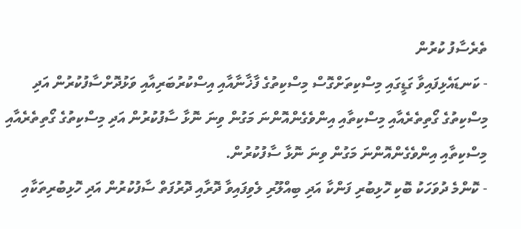ތެރެސާފު ކުރުން
- ކަނޑައެޅިފައިވާ ގަޑީގައި މިސްކިތަށްގޮސް މިސްކިތުގެ ފާޚާނާއާއި އިސްކުރުބަރިއާއި ވަޅުދޮށްސާފުކުރުން އަދި މިސްކިތުގެ ގޯތިތެރެއާއި މިސްކިތާއި އިންވެގެންއޮންނަ މަގުން ވިނަ ނޮޅާ ސާފުކުރުން އަދި މިސްކިތުގެ ގޯތިތެރެއާއި މިސްކިތާއި އިންވެގެންއޮންނަ މަގުން ވިނަ ނޮޅާ ސާފުކުރުން.
- ކޮންމެ ދުވަހަކު ބޮކި ހޮޅިބުރި ފަންކާ އަދި ބިއްލޫރި ލެވިފައިވާ ދޮރާއި ދޮރުފަތް ސާފުކުރުން އަދި ހޮޅިބުރިތަކާއި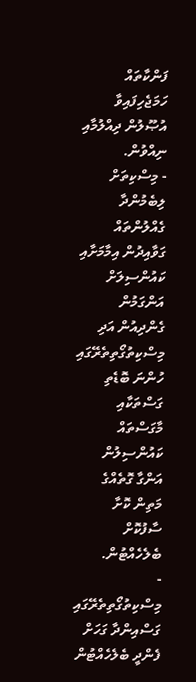ފަންކާތައް ހަމަޖެހިފައިވާ އުޞޫލުން ދިއްލުމާއި ނިއްވުން.
- މިސްކިތަށް ލިބެމުންދާ ގެއްލުންތައް ގަވާއިދުން އިމާމަށާއި ކައުންސިލަށް އަންގަމުން ގެންދިއުން އަދި މިސްކިތުގޯތިތެރޭގައި ހުންނަ ބޮޑެތި ގަސްތަކާއި މާގަސްތައް ކައުންސިލުން އަންގާ ގޮތެއްގެ މަތިން ކޮށާ ސާފުކޮށް ބެލެހެއްޓުން.
- މިސްކިތުގޯތިތެރޭގައި ގަސްއިންދާ ގަހަށް ފެންދީ ބެލެހެއްޓުން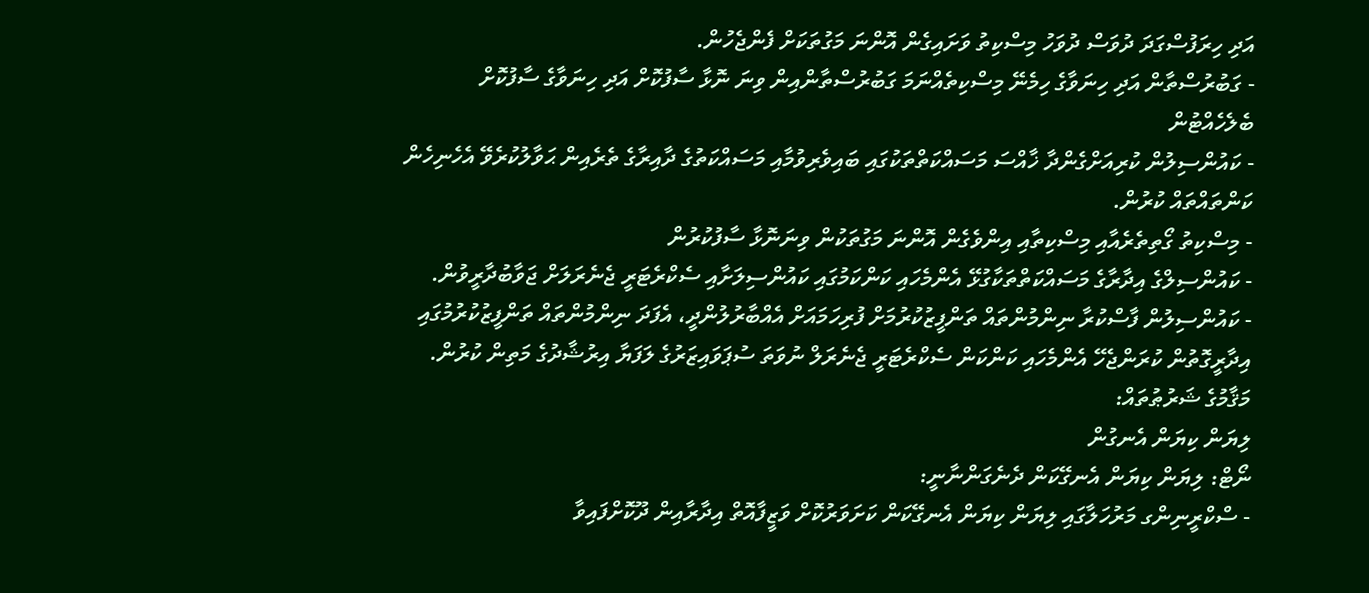އަދި ހިރަފުސްގަދަ ދުވަސް ދުވަހު މިސްކިތު ވަށައިގެން އޮންނަ މަގުތަކަށް ފެންޖެހުން.
- ގަބުރުސްތާން އަދި ހިނަވާގެ ހިމެނޭ މިސްކިތެއްނަމަ ގަބުރުސްތާންއިން ވިނަ ނޮޅާ ސާފުކޮށް އަދި ހިނަވާގެ ސާފުކޮށް ބެލެހެއްޓުން
- ކައުންސިލުން ކުރިއަށްގެންދާ ޚާއްސަ މަސައްކަތްތަކުގައި ބައިވެރިވުމާއި މަސައްކަތުގެ ދާއިރާގެ ތެރެއިން ޙަވާލުކުރެވޭ އެހެނިހެން ކަންތައްތައް ކުރުން.
- މިސްކިތު ގޯތިތެރެއާއި މިސްކިތާއި އިންވެގެން އޮންނަ މަގުތަކުން ވިނަނޮޅާ ސާފުކުރުން
- ކައުންސިލްގެ އިދާރާގެ މަސައްކަތްތަކާގުޅޭ އެންމެހައި ކަންކަމުގައި ކައުންސިލަށާއި ސެކްރެޓަރީ ޖެނެރަލަށް ޖަވާބުދާރީވުން.
- ކައުންސިލުން ފާސްކުރާ ނިންމުންތައް ތަންފީޒުކުރުމަށް ފުރިހަމައަށް އެއްބާރުލުންދީ، އެފަދަ ނިންމުންތައް ތަންފީޒުކުރުމުގައި އިދާރީގޮތުން ކުރަންޖެހޭ އެންމެހައި ކަންކަން ސެކްރެޓަރީ ޖެނެރަލް ނުވަތަ ސުޕަވައިޒަރުގެ ލަފަޔާ އިރުޝާދުގެ މަތިން ކުރުން.
މަޤާމުގެ ޝަރުޠުތައް:
ލިޔަން ކިޔަން އެނގުން
ނޯޓް: ލިޔަން ކިޔަން އެނގޭކަން ދެނެގަންނާނީ:
- ސްކްރީނިންގ މަރުހަލާގައި ލިޔަން ކިޔަން އެނގޭކަން ކަށަވަރުކޮށް ވަޒީފާއޮތް އިދާރާއިން ދޫކޮށްފައިވާ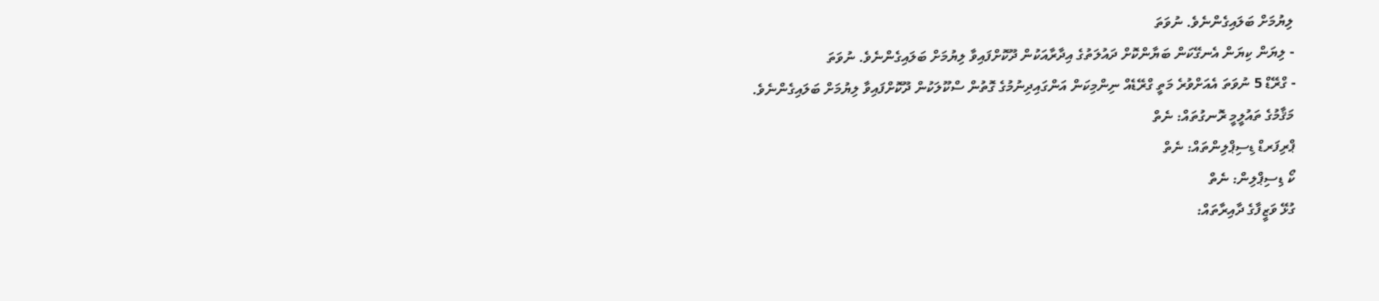ލިޔުމަށް ބަލައިގެންނެވެ. ނުވަތަ
- ލިޔަން ކިޔަން އެނގޭކަން ބަޔާންކޮށް ދައުލަތުގެ އިދާރާއަކުން ދޫކޮށްފައިވާ ލިޔުމަށް ބަލައިގެންނެވެ. ނުވަތަ
- ގްރޭޑް 5 ނުވަތަ އެއަށްވުރެ މަތީ ގްރޭޑެއް ނިންމިކަން އަންގައިދިނުމުގެ ގޮތުން ސްކޫލަކުން ދޫކޮށްފައިވާ ލިޔުމަށް ބަލައިގެންނެވެ.
މަޤާމުގެ ތައުލީމީ ރޮނގުތައް: ނެތް
ޕްރިފަރޑް ޑިސިޕްލިންތައް: ނެތް
ކޯ ޑިސިޕްލިން: ނެތް
ގުޅޭ ވަޒީފާގެ ދާއިރާތައް: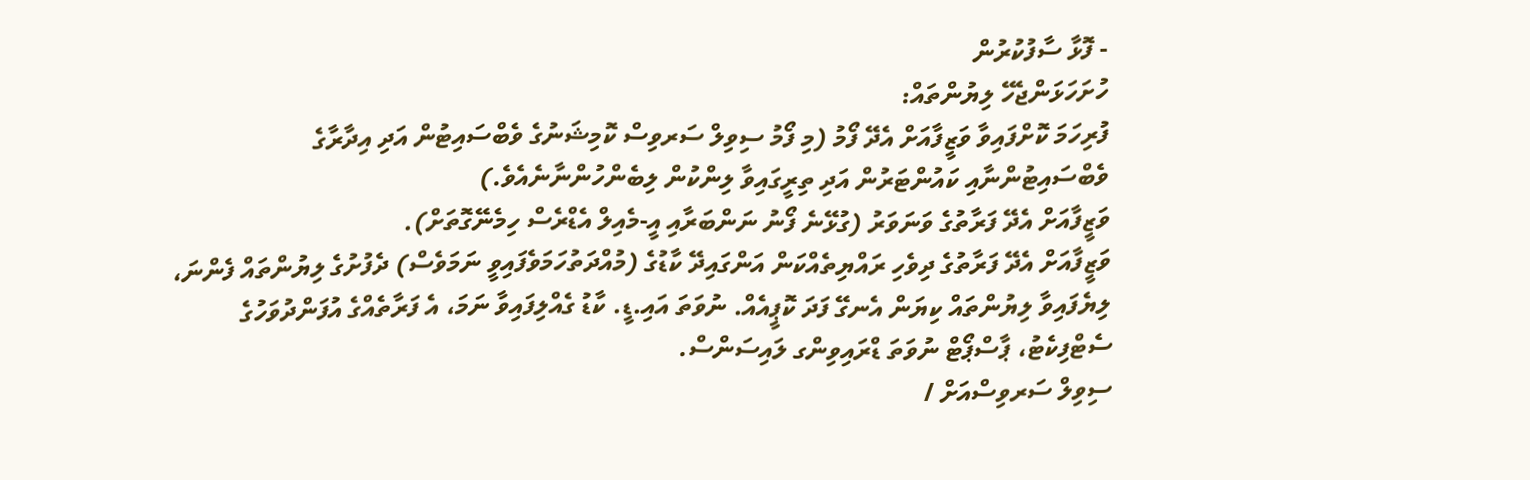- ފޮޅާ ސާފުކުރުން
ހުށަހަޅަންޖެހޭ ލިޔުންތައް:
ފުރިހަމަ ކޮށްފައިވާ ވަޒީފާއަށް އެދޭ ފޯމު (މި ފޯމު ސިވިލް ސަރވިސް ކޮމިޝަނުގެ ވެބްސައިޓުން އަދި އިދާރާގެ ވެބްސައިޓުންނާއި ކައުންޓަރުން އަދި ތިރީގައިވާ ލިންކުން ލިބެންހުންނާނެއެވެ.)
ވަޒީފާއަށް އެދޭ ފަރާތުގެ ވަނަވަރު (ގުޅޭނެ ފޯނު ނަންބަރާއި އީ-މެއިލް އެޑްރެސް ހިމެނޭގޮތަށް).
ވަޒީފާއަށް އެދޭ ފަރާތުގެ ދިވެހި ރައްޔިތެއްކަން އަންގައިދޭ ކާޑުގެ (މުއްދަތުހަމަވެފައިވީ ނަމަވެސް) ދެފުށުގެ ލިޔުންތައް ފެންނަ، ލިޔެފައިވާ ލިޔުންތައް ކިޔަން އެނގޭ ފަދަ ކޮޕީއެއް. ނުވަތަ އައި.ޑީ. ކާޑު ގެއްލިފައިވާ ނަމަ، އެ ފަރާތެއްގެ އުފަންދުވަހުގެ ސެޓްފިކެޓު، ޕާސްޕޯޓް ނުވަތަ ޑްރައިވިންގ ލައިސަންސް.
ސިވިލް ސަރވިސްއަށް /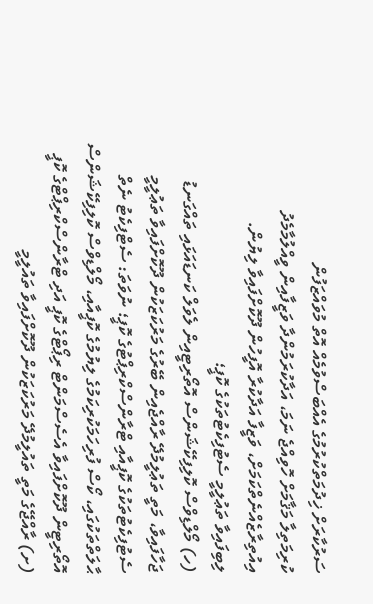ސަރުކާރަށް ޚިދުމަތްކުރުމުގެ އެއްބަސްވުމެއް އޮތް މުވައްޒަފުން
ކުރިމަތިލާ މަޤާމަށް ހޮވިއްޖެ ނަމަ، އަދާކުރަމުންދާ ވަޒީފާއިން ވީއްލުމާމެދު އިއުތިރާޒެއްނެތްކަމަށް، ވަޒީފާ އަދާކުރާ އޮފީހުން ދޫކޮށްފައިވާ ލިޔުން.
ލިބިފައިވާ ތަޢުލީމީ ސެޓުފިކެޓުތަކުގެ ކޮޕީ؛
(ހ) މޯލްޑިވްސް ކޮލިފިކޭޝަންސް އޮތޯރިޓީއިން ލެވަލް ކަނޑައަޅައި ތައްގަނޑު ޖަހާފައިވާ، މަތީ ތަޢުލީމުދޭ ރާއްޖެއިން ބޭރުގެ މަރުކަޒަކުން ދޫކޮށްފައިވާ ތަޢުލީމީ ސެޓުފިކެޓުތަކުގެ ކޮޕީއާއި ޓްރާންސްކްރިޕްޓުގެ ކޮޕީ؛ ނުވަތަ: ސެޓްފިކެޓު ނެތް ޙާލަތްތަކުގައި، ކޯސް ފުރިހަމަކުރިކަމުގެ ލިޔުމުގެ ކޮޕީއާއި، މޯލްޑިވްސް ކޮލިފިކޭޝަންސް އޮތޯރިޓީން ދޫކޮށްފައިވާ އެސެސްމަންޓް ރިޕޯޓްގެ ކޮޕީ އަދި ޓްރާންސްކްރިޕްޓްގެ ކޮޕީ
(ށ) ރާއްޖޭގެ މަތީ ތައުލީމުދޭ މަރުކަޒަކުން ދޫކޮށްފައިވާ ތައުލީމީ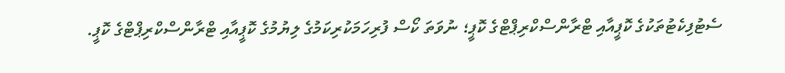ސެޓުފިކެޓުތަކުގެ ކޮޕީއާއި ޓްރާންސްކްރިޕްޓްގެ ކޮޕީ؛ ނުވަތަ ކޯސް ފުރިހަމަކުރިކަމުގެ ލިޔުމުގެ ކޮޕީއާއި ޓްރާންސްކްރިޕްޓްގެ ކޮޕީ.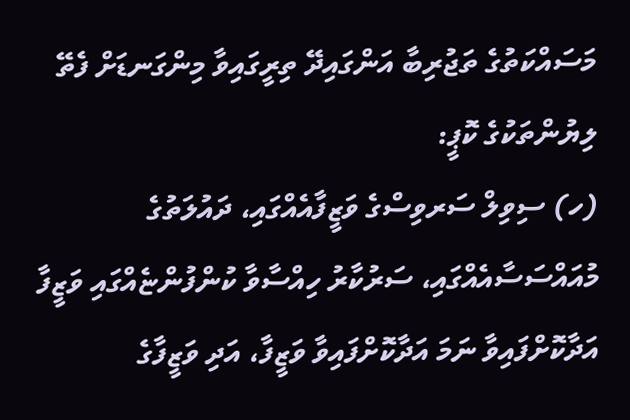މަސައްކަތުގެ ތަޖުރިބާ އަންގައިދޭ ތިރީގައިވާ މިންގަނޑަށް ފެތޭ ލިޔުންތަކުގެ ކޮޕީ:
(ހ) ސިވިލް ސަރވިސްގެ ވަޒީފާއެއްގައި، ދައުލަތުގެ މުއައްސަސާއެއްގައި، ސަރުކާރު ހިއްސާވާ ކުންފުންޏެއްގައި ވަޒީފާ އަދާކޮށްފައިވާ ނަމަ އަދާކޮށްފައިވާ ވަޒީފާ، އަދި ވަޒީފާގެ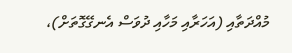މުއްދަތާއި (އަހަރާއި މަހާއި ދުވަސް އެނގޭގޮތަށް)،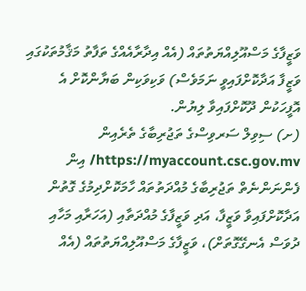ވަޒީފާގެ މަސްއޫލިއްޔަތުތައް (އެއް އިދާރާއެއްގެ ތަފާތު މަޤާމުތަކުގައި ވަޒީފާ އަދާކޮށްފައިވީ ނަމަވެސް) ވަކިވަކިން ބަޔާންކޮށް އެ އޮފީހަކުން ދޫކޮށްފައިވާ ލިޔުން.
(ށ) ސިވިލް ސަރވިސްގެ ތަޖުރިބާގެ ތެރެއިން https://myaccount.csc.gov.mv/ އިން ފެންނަންނެތް ތަޖުރިބާގެ މުއްދަތުތައް ހާމަކޮށްދިމުގެ ގޮތުން އަދާކޮށްފައިވާ ވަޒީފާ، އަދި ވަޒީފާގެ މުއްދަތާއި (އަހަރާއި މަހާއި ދުވަސް އެނގޭގޮތަށް)، ވަޒީފާގެ މަސްއޫލިއްޔަތުތައް (އެއް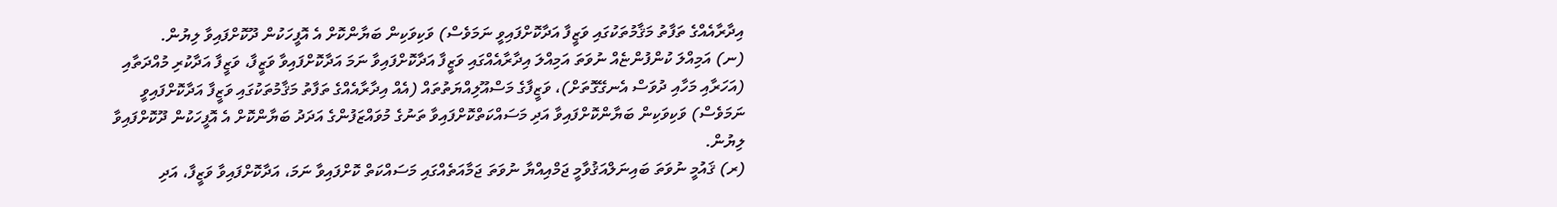އިދާރާއެއްގެ ތަފާތު މަޤާމުތަކުގައި ވަޒީފާ އަދާކޮށްފައިވީ ނަމަވެސް) ވަކިވަކިން ބަޔާންކޮށް އެ އޮފީހަކުން ދޫކޮށްފައިވާ ލިޔުން.
(ނ) އަމިއްލަ ކުންފުންޏެއް ނުވަތަ އަމިއްލަ އިދާރާއެއްގައި ވަޒީފާ އަދާކޮށްފައިވާ ނަމަ އަދާކޮށްފައިވާ ވަޒީފާ، ވަޒީފާ އަދާކުރި މުއްދަތާއި (އަހަރާއި މަހާއި ދުވަސް އެނގޭގޮތަށް)، ވަޒީފާގެ މަސްއޫލިއްޔަތުތައް (އެއް އިދާރާއެއްގެ ތަފާތު މަޤާމުތަކުގައި ވަޒީފާ އަދާކޮށްފައިވީ ނަމަވެސް) ވަކިވަކިން ބަޔާންކޮށްފައިވާ އަދި މަސައްކަތްކޮށްފައިވާ ތަނުގެ މުވައްޒަފުންގެ އަދަދު ބަޔާންކޮށް އެ އޮފީހަކުން ދޫކޮށްފައިވާ ލިޔުން.
(ރ) ޤައުމީ ނުވަތަ ބައިނަލްއަޤުވާމީ ޖަމްއިއްޔާ ނުވަތަ ޖަމާއަތެއްގައި މަސައްކަތް ކޮށްފައިވާ ނަމަ، އަދާކޮށްފައިވާ ވަޒީފާ، އަދި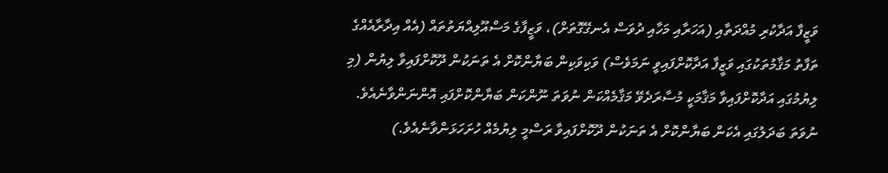ވަޒީފާ އަދާކުރި މުއްދަތާއި (އަހަރާއި މަހާއި ދުވަސް އެނގޭގޮތަށް)، ވަޒީފާގެ މަސްއޫލިއްޔަތުތައް (އެއް އިދާރާއެއްގެ ތަފާތު މަޤާމުތަކުގައި ވަޒީފާ އަދާކޮށްފައިވީ ނަމަވެސް) ވަކިވަކިން ބަޔާންކޮށް އެ ތަނަކުން ދޫކޮށްފައިވާ ލިޔުން (މި ލިޔުމުގައި އަދާކޮށްފައިވާ މަޤާމަކީ މުސާރަދެވޭ މަޤާމެއްކަން ނުވަތަ ނޫންކަން ބަޔާންކޮށްފައި އޮންނަންވާނެއެވެ. ނުވަތަ ބަދަލުގައި އެކަން ބަޔާންކޮށް އެ ތަނަކުން ދޫކޮށްފައިވާ ރަސްމީ ލިޔުމެއް ހުށަހަޅަންވާނެއެވެ.)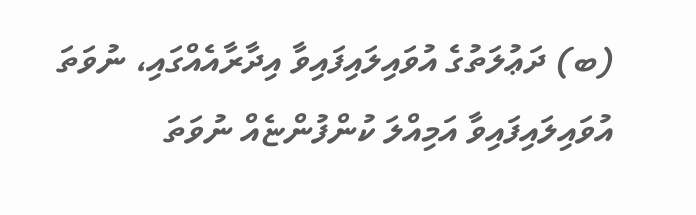(ބ) ދަޢުލަތުގެ އުވައިލައިފައިވާ އިދާރާއެއްގައި، ނުވަތަ އުވައިލައިފައިވާ އަމިއްލަ ކުންފުންޏެއް ނުވަތަ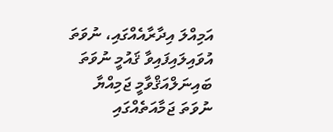އަމިއްލަ އިދާރާއެއްގައި، ނުވަތަ އުވައިލައިފައިވާ ޤައުމީ ނުވަތަ ބައިނަލްއަޤްވާމީ ޖަމިއްޔާ ނުވަތަ ޖަމާއަތެއްގައި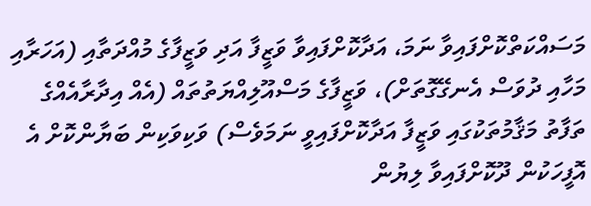މަސައްކަތްކޮށްފައިވާ ނަމަ، އަދާކޮށްފައިވާ ވަޒީފާ އަދި ވަޒީފާގެ މުއްދަތާއި (އަހަރާއި މަހާއި ދުވަސް އެނގޭގޮތަށް)، ވަޒީފާގެ މަސްއޫލިއްޔަތުތައް (އެއް އިދާރާއެއްގެ ތަފާތު މަޤާމުތަކުގައި ވަޒީފާ އަދާކޮށްފައިވީ ނަމަވެސް) ވަކިވަކިން ބަޔާންކޮށް އެ އޮފީހަކުން ދޫކޮށްފައިވާ ލިޔުން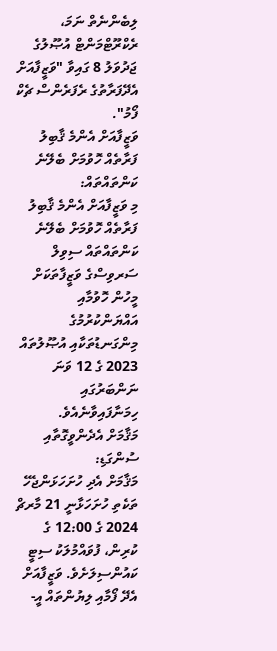ލިބެންނެތް ނަމަ، ރެކްރޫޓްމަންޓް އުޞޫލުގެ ޖަދުވަލު 8 ގައިވާ "ވަޒީފާއަށް އެދޭފަރާތުގެ ރެފަރެންސް ޗެކް ފޯމު".
ވަޒީފާއަށް އެންމެ ޤާބިލު ފަރާތެއް ހޮވުމަށް ބެލޭނެ ކަންތައްތައް:
މި ވަޒީފާއަށް އެންމެ ޤާބިލު ފަރާތެއް ހޮވުމަށް ބެލޭނެ ކަންތައްތައް ސިވިލް ސަރވިސްގެ ވަޒީފާތަކަށް މީހުން ހޮވުމާއި އައްޔަންކުރުމުގެ މިންގަނޑުތަކާއި އުޞޫލުތައް 2023 ގެ 12 ވަނަ ނަންބަރުގައި ހިމަނާފައިވާނެއެވެ.
މަޤާމަށް އެދެންވީގޮތާއި ސުންގަޑި:
މަޤާމަށް އެދި ހުށަހަޅަންޖެހޭ ތަކެތި ހުށަހަޅާނީ 21 މާރޗް 2024 ގެ 12:00 ގެ ކުރިން، ފުވައްމުލަކު ސިޓީ ކައުންސިލަށެވެ. ވަޒީފާއަށް އެދޭ ފޯމާއި ލިޔުންތައް އީ-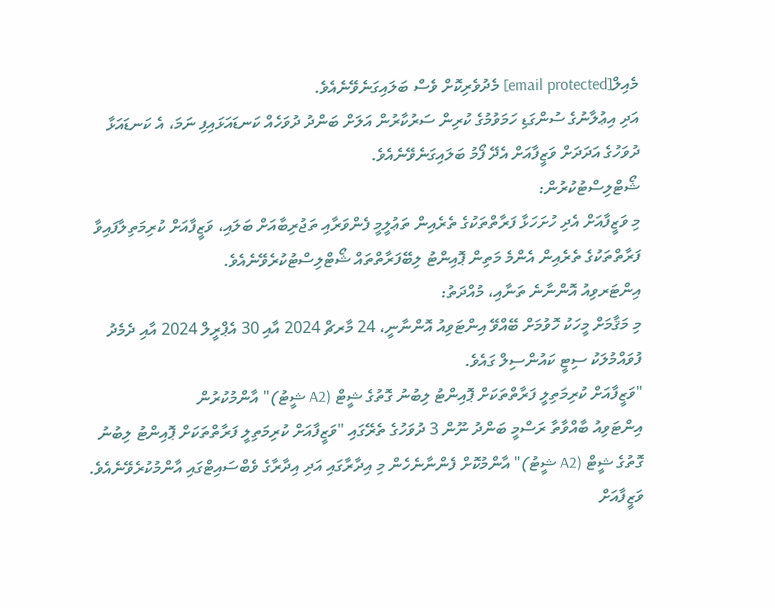މެއިލް[email protected] މެދުވެރިކޮށް ވެސް ބަލައިގަނެވޭނެއެވެ.
އަދި އިޢުލާނުގެ ސުންގަޑި ހަމަވުމުގެ ކުރިން ސަރުކާރުން އަލަށް ބަންދު ދުވަހެއް ކަނޑައަޅައިފި ނަމަ، އެ ކަނޑައަޅާ ދުވަހުގެ އަދަދަށް ވަޒީފާއަށް އެދޭ ފޯމު ބަލައިގަނެވޭނެއެވެ.
ޝޯޓްލިސްޓުކުރުން:
މި ވަޒީފާއަށް އެދި ހުށަހަޅާ ފަރާތްތަކުގެ ތެރެއިން ތަޢުލީމީ ފެންވަރާއި ތަޖުރިބާއަށް ބަލައި، ވަޒީފާއަށް ކުރިމަތިލާފައިވާ ފަރާތްތަކުގެ ތެރެއިން އެންމެ މަތިން ޕޮއިންޓު ލިބޭފަރާތްތައް ޝޯޓްލިސްޓުކުރެވޭނެއެވެ.
އިންޓަރވިއު އޮންނާނެ ތަނާއި، މުއްދަތު:
މި މަޤާމަށް މީހަކު ހޮވުމަށް ބޭއްވޭ އިންޓަވިއު އޮންނާނީ، 24 މާރޗް 2024 އާއި 30 އެޕްރީލް 2024 އާއި ދެމެދު ފުވައްމުލަކު ސިޓީ ކައުންސިލް ގައެވެ.
"ވަޒީފާއަށް ކުރިމަތިލީ ފަރާތްތަކަށް ޕޮއިންޓު ލިބުނު ގޮތުގެ ޝީޓް (A2 ޝީޓު)" އާންމުކުރުން
އިންޓަވިއު ބާއްވާތާ ރަސްމީ ބަންދު ނޫން 3 ދުވަހުގެ ތެރޭގައި "ވަޒީފާއަށް ކުރިމަތިލީ ފަރާތްތަކަށް ޕޮއިންޓު ލިބުނު ގޮތުގެ ޝީޓް (A2 ޝީޓު)" އާންމުކޮށް ފެންނާނެހެން މި އިދާރާގައި އަދި އިދާރާގެ ވެބްސައިޓްގައި އާންމުކުރެވޭނެއެވެ. ވަޒީފާއަށް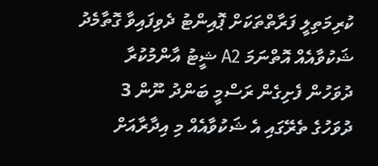ކުރިމަތިލީ ފަރާތްތަކަށް ޕޮއިންޓު ދެވިފައިވާ ގޮތާމެދު ޝަކުވާއެއް އޮތްނަމަ A2 ޝީޓު އާންމުކުރާ ދުވަހުން ފެށިގެން ރަސްމީ ބަންދު ނޫން 3 ދުވަހުގެ ތެރޭގައި އެ ޝަކުވާއެއް މި އިދާރާއަށް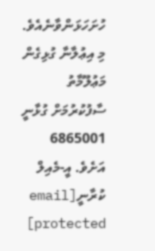ހުށަހަޅަންވާނެއެވެ.
މި އިޢުލާނާ ގުޅިގެން މަޢުލޫމާތު ސާފުކުރުމަށް ގުޅާނީ 6865001 އަށެވެ. އީ-މެއިލް ކުރާނީ[email protected]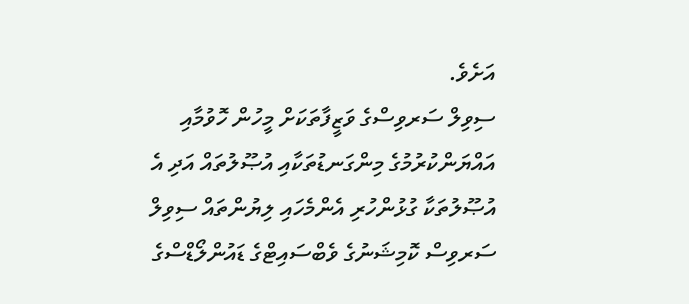އަށެވެ.
ސިވިލް ސަރވިސްގެ ވަޒީފާތަކަށް މީހުން ހޮވުމާއި އައްޔަންކުރުމުގެ މިންގަނޑުތަކާއި އުޞޫލުތައް އަދި އެ އުޞޫލުތަކާ ގުޅުންހުރި އެންމެހައި ލިޔުންތައް ސިވިލް ސަރވިސް ކޮމިޝަނުގެ ވެބްސައިޓްގެ ޑައުންލޯޑްސްގެ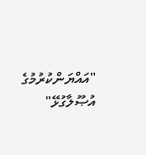"އައްޔަންކުރުމުގެ އުޞޫލާގުޅޭ"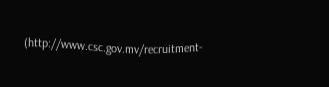(http://www.csc.gov.mv/recruitment-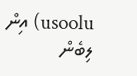usoolu) އިން ލިބެން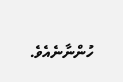ހުންނާނެއެވެ.